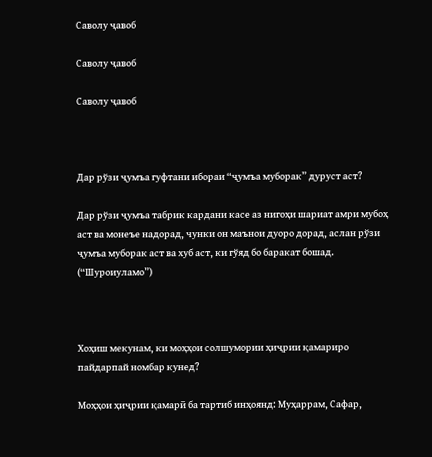Саволу ҷавоб

Саволу ҷавоб

Саволу ҷавоб



Дар рўзи ҷумъа гуфтани ибораи “ҷумъа муборак” дуруст аст?

Дар рўзи ҷумъа табрик кардани касе аз нигоҳи шариат амри мубоҳ аст ва монеъе надорад, чунки он маънои дуоро дорад, аслан рўзи ҷумъа муборак аст ва хуб аст, ки гўяд бо баракат бошад. (“Шуроиуламо”)



Хоҳиш мекунам, ки моҳҳои солшумории ҳиҷрии қамариро пайдарпай номбар кунед?

Моҳҳои ҳиҷрии қамарӣ ба тартиб инҳоянд: Муҳаррам, Сафар,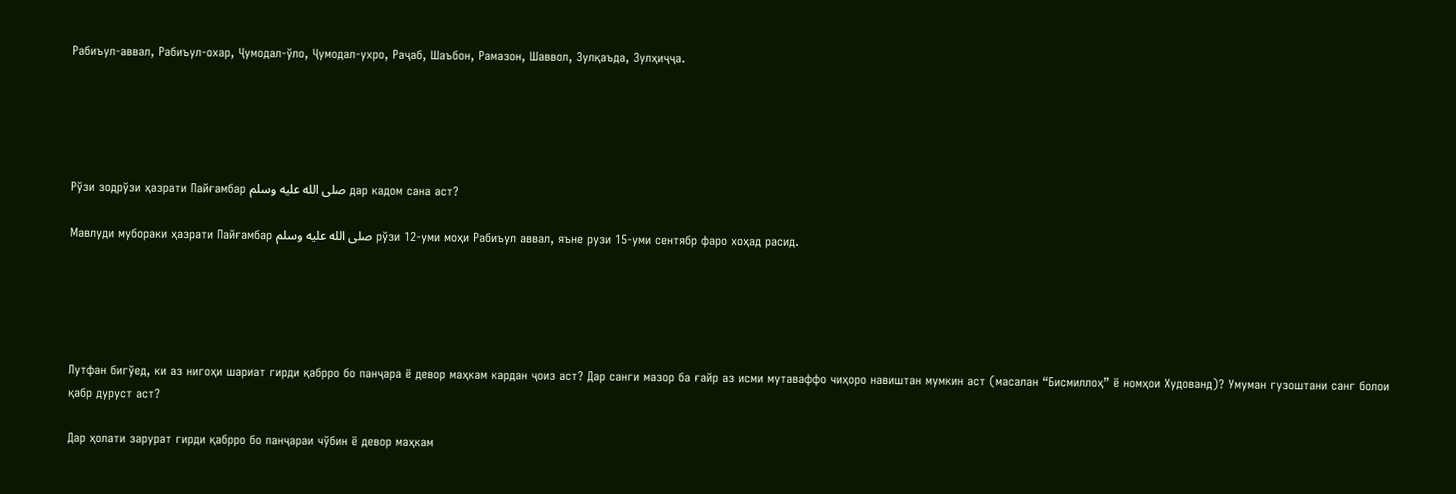Рабиъул-аввал, Рабиъул-охар, Ҷумодал-ўло, Ҷумодал-ухро, Раҷаб, Шаъбон, Рамазон, Шаввол, Зулқаъда, Зулҳиҷҷа.





Рўзи зодрўзи ҳазрати Пайғамбар صلى الله عليه وسلم дар кадом сана аст?

Мавлуди мубораки ҳазрати Пайғамбар صلى الله عليه وسلم рўзи 12-уми моҳи Рабиъул аввал, яъне рузи 15-уми сентябр фаро хоҳад расид.





Лутфан бигўед, ки аз нигоҳи шариат гирди қабрро бо панҷара ё девор маҳкам кардан ҷоиз аст? Дар санги мазор ба ғайр аз исми мутаваффо чиҳоро навиштан мумкин аст (масалан “Бисмиллоҳ” ё номҳои Худованд)? Умуман гузоштани санг болои қабр дуруст аст?

Дар ҳолати зарурат гирди қабрро бо панҷараи чўбин ё девор маҳкам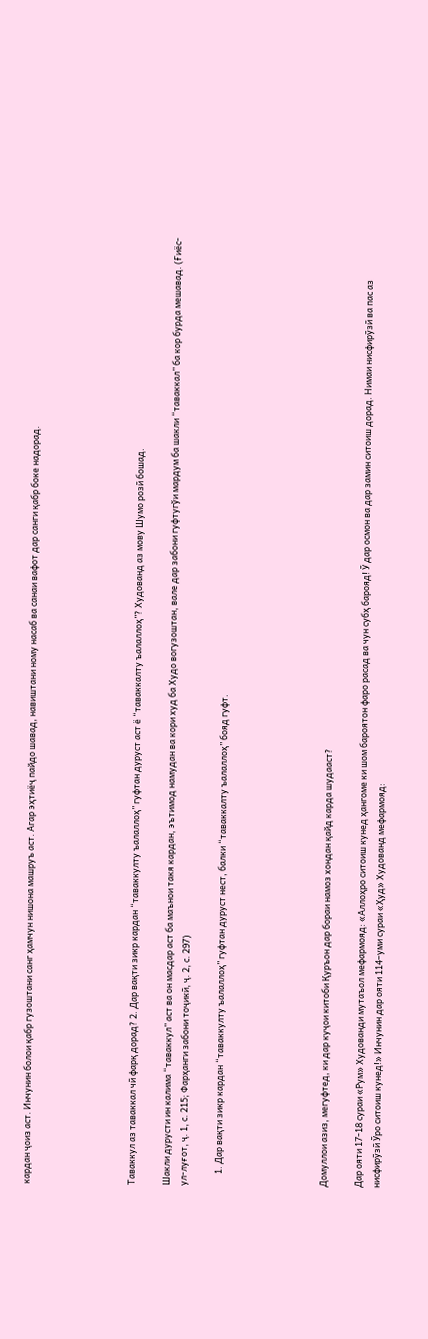кардан ҷоиз аст. Инчунин болои қабр гузоштани санг ҳамчун нишона машруъ аст. Агар эҳтиёҷ пайдо шавад, навиштани ному насаб ва санаи вафот дар санги қабр боке надорад.





Таваккул аз таваккал чӣ фарқ дорад? 2. Дар вақти зикр кардан “таваккулту ъалаллоҳ” гуфтан дуруст аст ё “таваккалту ъалаллоҳ”? Худованд аз мову Шумо розӣ бошад.

Шакли дурусти ин калима “таваккул” аст ва он масдар аст ба маънои такя кардан, эътимод намудан ва кори худ ба Худо вогузоштан, вале дар забони гуфтугўи мардум ба шакли “таваккал” ба кор бурда мешавад. (Ғиёс-ул-луғот, ҷ. 1, с. 215; Фарҳанги забони тоҷикӣ, ҷ. 2, с. 297)

      1. Дар вақти зикр кардан “таваккулту ъалаллоҳ” гуфтан дуруст нест, балки “таваккалту ъалаллоҳ” бояд гуфт.





Домуллои азиз, мегуфтед, ки дар куҷои китоби Қуръон дар бораи намоз хондан қайд карда шудааст?

Дар ояти 17-18 сураи «Рум» Худованди мутаъол мефармояд: «Аллоҳро ситоиш кунед ҳангоме ки шом бароятон фаро расад ва чун субҳ барояд! Ӯ дар осмон ва дар замин ситоиш дорад. Нимаи нисфирӯзӣ ва пас аз нисфирӯзӣ Ӯро ситоиш кунед!» Инчунин дар ояти 114–уми сураи «Ҳуд» Худованд мефармояд: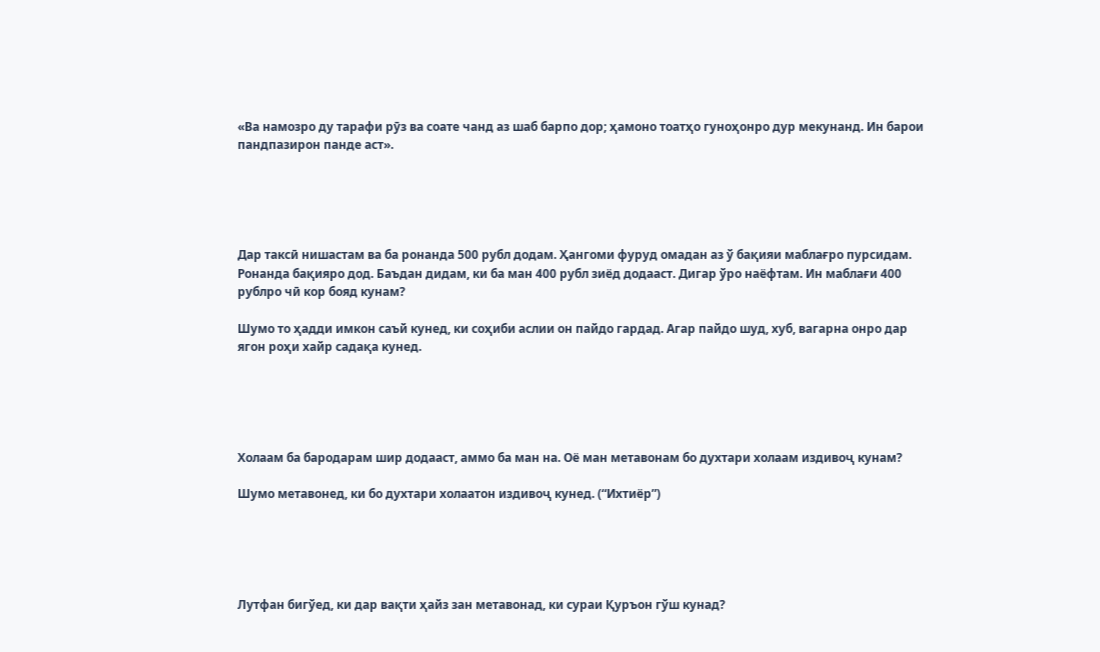«Ва намозро ду тарафи рӯз ва соате чанд аз шаб барпо дор; ҳамоно тоатҳо гуноҳонро дур мекунанд. Ин барои пандпазирон панде аст».





Дар таксӣ нишастам ва ба ронанда 500 рубл додам. Ҳангоми фуруд омадан аз ў бақияи маблағро пурсидам. Ронанда бақияро дод. Баъдан дидам, ки ба ман 400 рубл зиёд додааст. Дигар ўро наёфтам. Ин маблағи 400 рублро чӣ кор бояд кунам?

Шумо то ҳадди имкон саъй кунед, ки соҳиби аслии он пайдо гардад. Агар пайдо шуд, хуб, вагарна онро дар ягон роҳи хайр садақа кунед.





Холаам ба бародарам шир додааст, аммо ба ман на. Оё ман метавонам бо духтари холаам издивоҷ кунам?

Шумо метавонед, ки бо духтари холаатон издивоҷ кунед. (“Ихтиёр”)





Лутфан бигўед, ки дар вақти ҳайз зан метавонад, ки сураи Қуръон гўш кунад?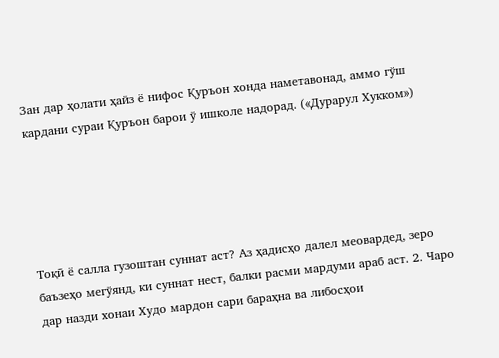Зан дар ҳолати ҳайз ё нифос Қуръон хонда наметавонад, аммо гўш кардани сураи Қуръон барои ў ишколе надорад. («Дурарул Хукком»)





Тоқӣ ё салла гузоштан суннат аст? Аз ҳадисҳо далел меовардед, зеро баъзеҳо мегўянд, ки суннат нест, балки расми мардуми араб аст. 2. Чаро дар назди хонаи Худо мардон сари бараҳна ва либосҳои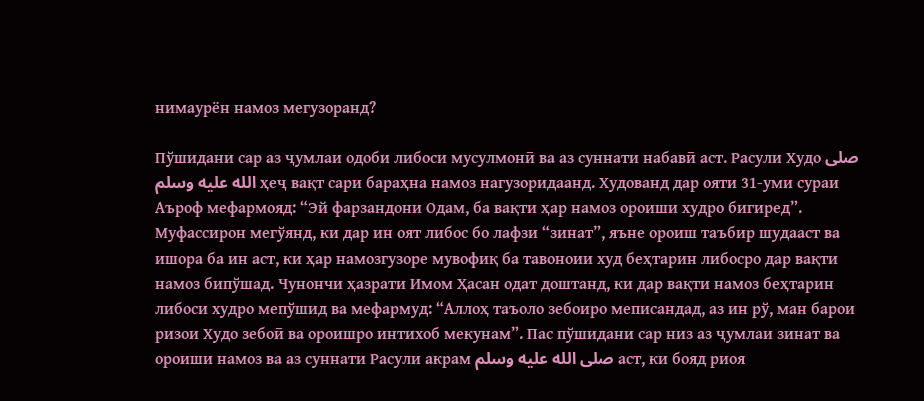нимаурён намоз мегузоранд?

Пўшидани сар аз ҷумлаи одоби либоси мусулмонӣ ва аз суннати набавӣ аст. Расули Худо صلى الله عليه وسلم ҳеҷ вақт сари бараҳна намоз нагузоридаанд. Худованд дар ояти 31-уми сураи Аъроф мефармояд: “Эй фарзандони Одам, ба вақти ҳар намоз ороиши худро бигиред”. Муфассирон мегўянд, ки дар ин оят либос бо лафзи “зинат”, яъне ороиш таъбир шудааст ва ишора ба ин аст, ки ҳар намозгузоре мувофиқ ба тавоноии худ беҳтарин либосро дар вақти намоз бипўшад. Чунончи ҳазрати Имом Ҳасан одат доштанд, ки дар вақти намоз беҳтарин либоси худро мепўшид ва мефармуд: “Аллоҳ таъоло зебоиро меписандад, аз ин рў, ман барои ризои Худо зебоӣ ва ороишро интихоб мекунам”. Пас пўшидани сар низ аз ҷумлаи зинат ва ороиши намоз ва аз суннати Расули акрам صلى الله عليه وسلم аст, ки бояд риоя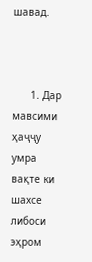шавад.



      1. Дар мавсими ҳаҷҷу умра вақте ки шахсе либоси эҳром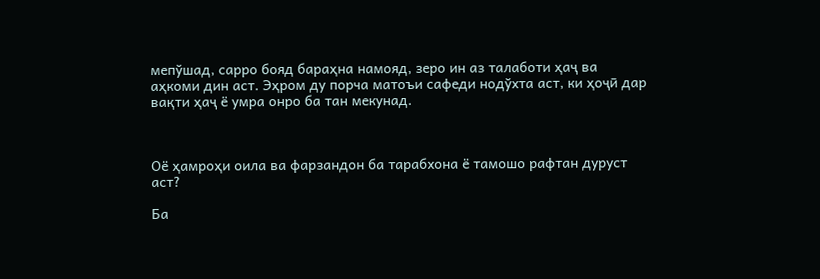мепўшад, сарро бояд бараҳна намояд, зеро ин аз талаботи ҳаҷ ва аҳкоми дин аст. Эҳром ду порча матоъи сафеди нодўхта аст, ки ҳоҷӣ дар вақти ҳаҷ ё умра онро ба тан мекунад.



Оё ҳамроҳи оила ва фарзандон ба тарабхона ё тамошо рафтан дуруст аст?

Ба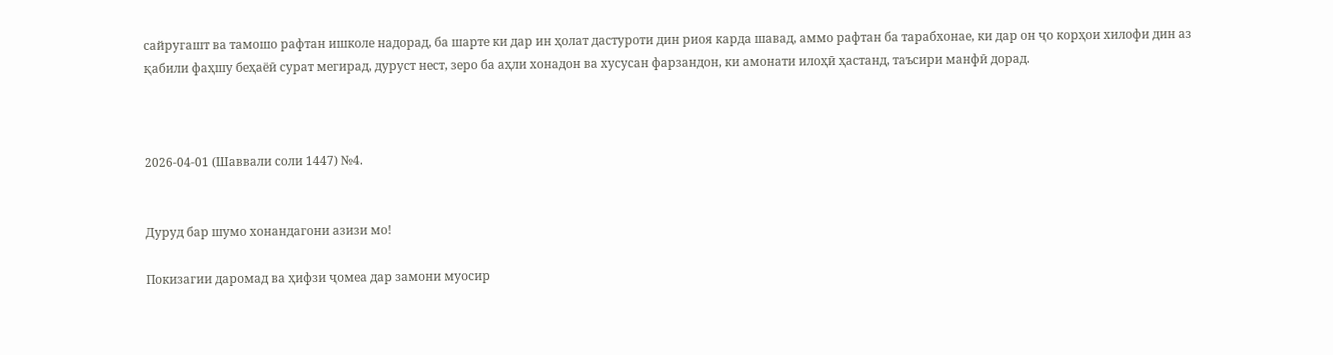сайругашт ва тамошо рафтан ишколе надорад, ба шарте ки дар ин ҳолат дастуроти дин риоя карда шавад, аммо рафтан ба тарабхонае, ки дар он ҷо корҳои хилофи дин аз қабили фаҳшу беҳаёӣ сурат мегирад, дуруст нест, зеро ба аҳли хонадон ва хусусан фарзандон, ки амонати илоҳӣ ҳастанд, таъсири манфӣ дорад.



2026-04-01 (Шаввали соли 1447) №4.


Дуруд бар шумо хонандагони азизи мо!

Покизагии даромад ва ҳифзи ҷомеа дар замони муосир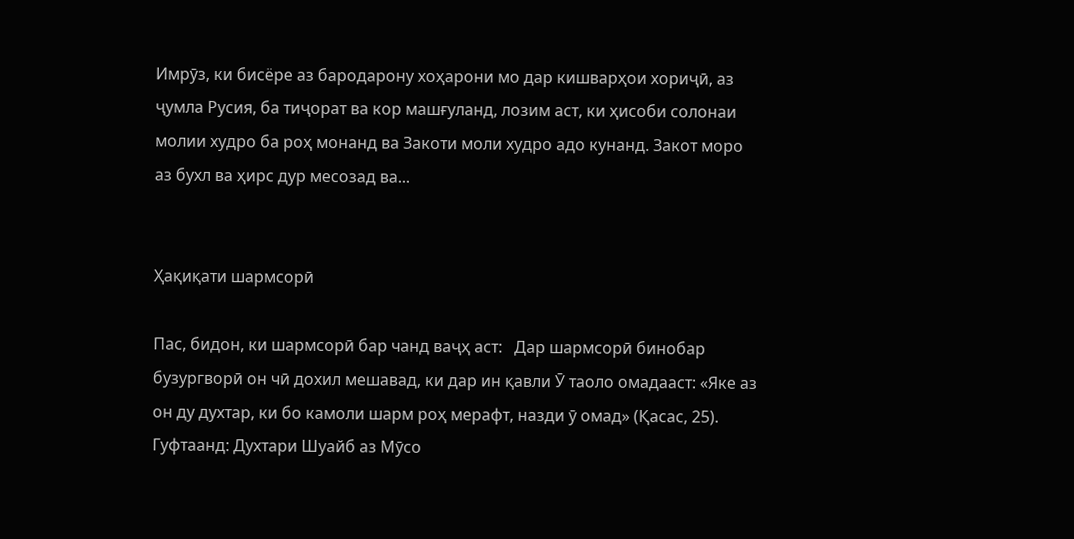Имрӯз, ки бисёре аз бародарону хоҳарони мо дар кишварҳои хориҷӣ, аз ҷумла Русия, ба тиҷорат ва кор машғуланд, лозим аст, ки ҳисоби солонаи молии худро ба роҳ монанд ва Закоти моли худро адо кунанд. Закот моро аз бухл ва ҳирс дур месозад ва...


Ҳақиқати шармсорӣ

Пас, бидон, ки шармсорӣ бар чанд ваҷҳ аст:   Дар шармсорӣ бинобар бузургворӣ он чӣ дохил мешавад, ки дар ин қавли Ӯ таоло омадааст: «Яке аз он ду духтар, ки бо камоли шарм роҳ мерафт, назди ӯ омад» (Қасас, 25). Гуфтаанд: Духтари Шуайб аз Мӯсо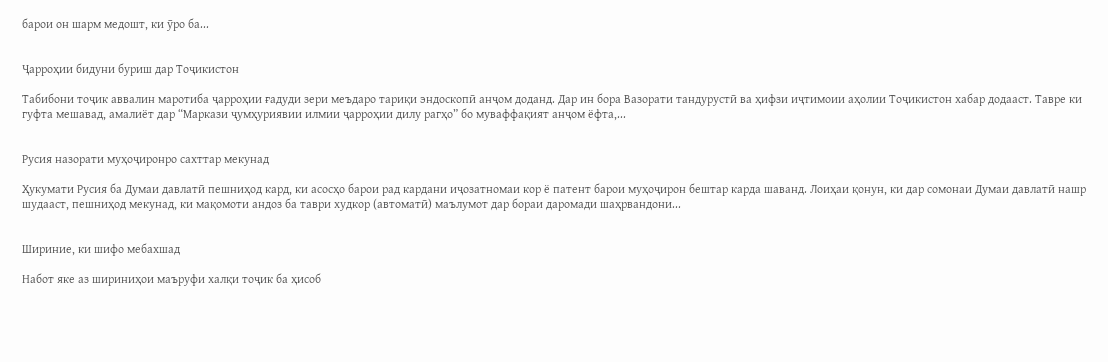барои он шарм медошт, ки ӯро ба...


Ҷарроҳии бидуни буриш дар Тоҷикистон

Табибони тоҷик аввалин маротиба ҷарроҳии ғадуди зери меъдаро тариқи эндоскопӣ анҷом доданд. Дар ин бора Вазорати тандурустӣ ва ҳифзи иҷтимоии аҳолии Тоҷикистон хабар додааст. Тавре ки гуфта мешавад, амалиёт дар “Маркази ҷумҳуриявии илмии ҷарроҳии дилу рагҳо” бо муваффақият анҷом ёфта,...


Русия назорати муҳоҷиронро сахттар мекунад

Ҳукумати Русия ба Думаи давлатӣ пешниҳод кард, ки асосҳо барои рад кардани иҷозатномаи кор ё патент барои муҳоҷирон бештар карда шаванд. Лоиҳаи қонун, ки дар сомонаи Думаи давлатӣ нашр шудааст, пешниҳод мекунад, ки мақомоти андоз ба таври худкор (автоматӣ) маълумот дар бораи даромади шаҳрвандони...


Шириние, ки шифо мебахшад

Набот яке аз шириниҳои маъруфи халқи тоҷик ба ҳисоб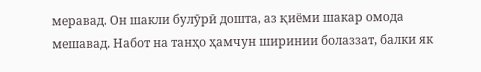меравад. Он шакли булӯрӣ дошта, аз қиёми шакар омода мешавад. Набот на танҳо ҳамчун ширинии болаззат, балки як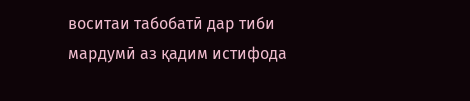воситаи табобатӣ дар тиби мардумӣ аз қадим истифода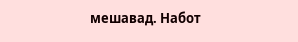мешавад. Набот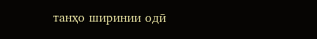танҳо ширинии одӣ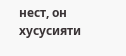нест, он хусусияти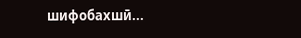шифобахшӣ...